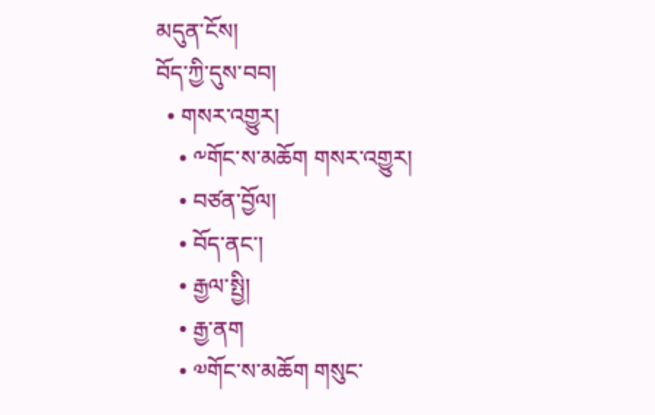མདུན་ངོས།
བོད་ཀྱི་དུས་བབ།
  • གསར་འགྱུར།
    • ༸གོང་ས་མཆོག གསར་འགྱུར།
    • བཙན་བྱོལ།
    • བོད་ནང་།
    • རྒྱལ་སྤྱི།
    • རྒྱ་ནག
    • ༧གོང་ས་མཆོག གསུང་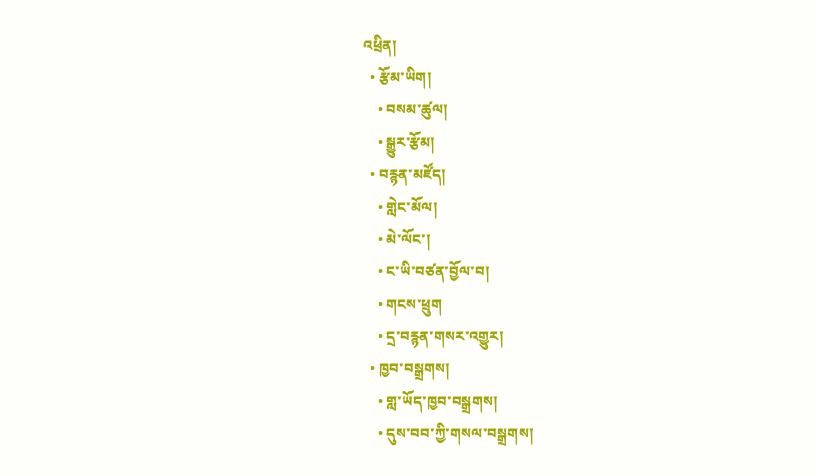འཕྲིན།
  • རྩོམ་ཡིག།
    • བསམ་ཚུལ།
    • སྒྱུར་རྩོམ།
  • བརྙན་མཛོད།
    • གླེང་མོལ།
    • མེ་ལོང་།
    • ང་ཡི་བཙན་བྱོལ་བ།
    • གངས་ཕྲུག
    • དྲ་བརྙན་གསར་འགྱུར།
  • ཁྱབ་བསྒྲགས།
    • གླ་ཡོད་ཁྱབ་བསྒྲགས།
    • དུས་བབ་ཀྱི་གསལ་བསྒྲགས།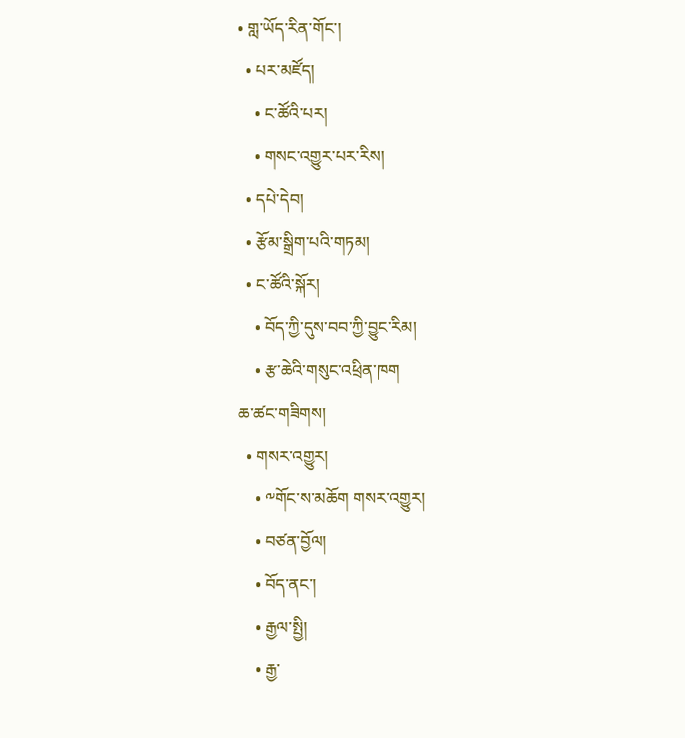• གླ་ཡོད་རིན་གོང་།
  • པར་མཛོད།
    • ང་ཚོའི་པར།
    • གསང་འགྱུར་པར་རིས།
  • དཔེ་དེབ།
  • རྩོམ་སྒྲིག་པའི་གཏམ།
  • ང་ཚོའི་སྐོར།
    • བོད་ཀྱི་དུས་བབ་ཀྱི་བྱུང་རིམ།
    • རྩ་ཆེའི་གསུང་འཕྲིན་ཁག
ཆ་ཚང་གཟིགས།
  • གསར་འགྱུར།
    • ༸གོང་ས་མཆོག གསར་འགྱུར།
    • བཙན་བྱོལ།
    • བོད་ནང་།
    • རྒྱལ་སྤྱི།
    • རྒྱ་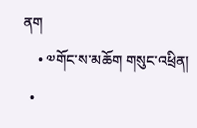ནག
    • ༧གོང་ས་མཆོག གསུང་འཕྲིན།
  •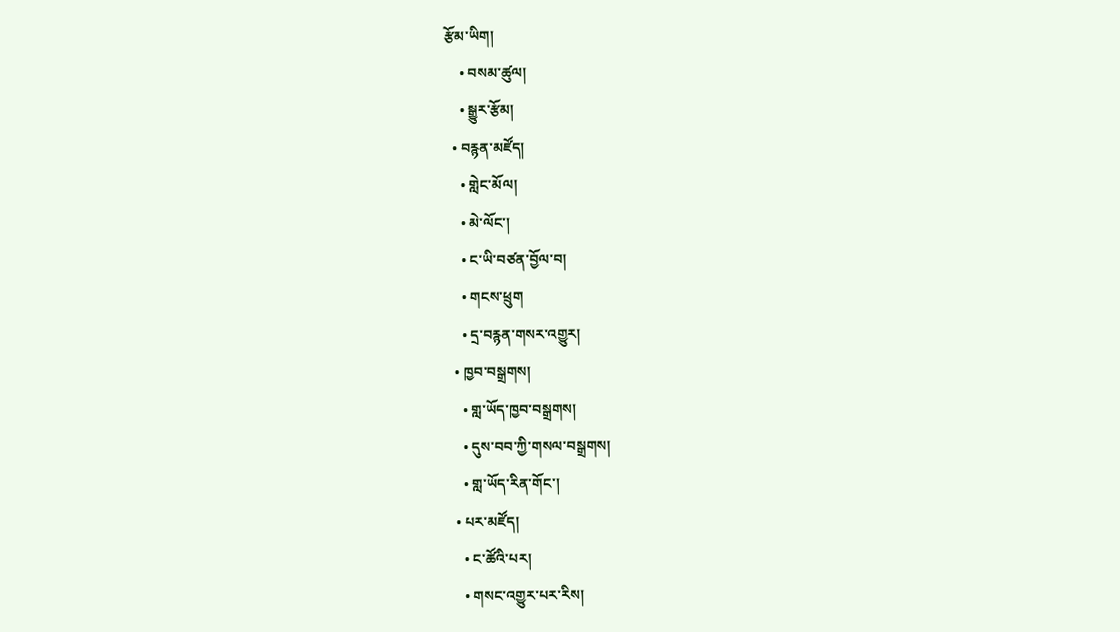རྩོམ་ཡིག།
    • བསམ་ཚུལ།
    • སྒྱུར་རྩོམ།
  • བརྙན་མཛོད།
    • གླེང་མོལ།
    • མེ་ལོང་།
    • ང་ཡི་བཙན་བྱོལ་བ།
    • གངས་ཕྲུག
    • དྲ་བརྙན་གསར་འགྱུར།
  • ཁྱབ་བསྒྲགས།
    • གླ་ཡོད་ཁྱབ་བསྒྲགས།
    • དུས་བབ་ཀྱི་གསལ་བསྒྲགས།
    • གླ་ཡོད་རིན་གོང་།
  • པར་མཛོད།
    • ང་ཚོའི་པར།
    • གསང་འགྱུར་པར་རིས།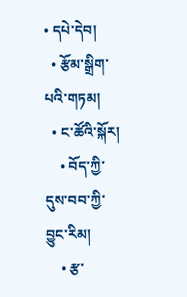• དཔེ་དེབ།
  • རྩོམ་སྒྲིག་པའི་གཏམ།
  • ང་ཚོའི་སྐོར།
    • བོད་ཀྱི་དུས་བབ་ཀྱི་བྱུང་རིམ།
    • རྩ་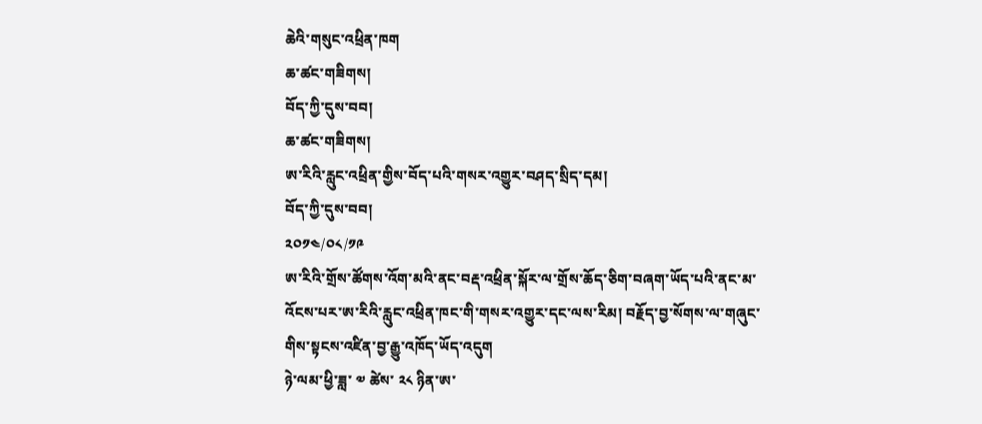ཆེའི་གསུང་འཕྲིན་ཁག
ཆ་ཚང་གཟིགས།
བོད་ཀྱི་དུས་བབ།
ཆ་ཚང་གཟིགས།
ཨ་རིའི་རླུང་འཕྲིན་གྱིས་བོད་པའི་གསར་འགྱུར་བཤད་སྲིད་དམ།
བོད་ཀྱི་དུས་བབ།
༢༠༡༤/༠༨/༡༩
ཨ་རིའི་གྲོས་ཚོགས་འོག་མའི་ནང་བརྡ་འཕྲིན་སྐོར་ལ་གྲོས་ཆོད་ཅིག་བཞག་ཡོད་པའི་ནང་མ་འོངས་པར་ཨ་རིའི་རླུང་འཕྲིན་ཁང་གི་གསར་འགྱུར་དང་ལས་རིམ། བརྗོད་བྱ་སོགས་ལ་གཞུང་གིས་སྟངས་འཛིན་བྱ་རྒྱུ་འཁོད་ཡོད་འདུག
ཉེ་ལམ་ཕྱི་ཟླ་ ༧ ཚེས་ ༢༨ ཉིན་ཨ་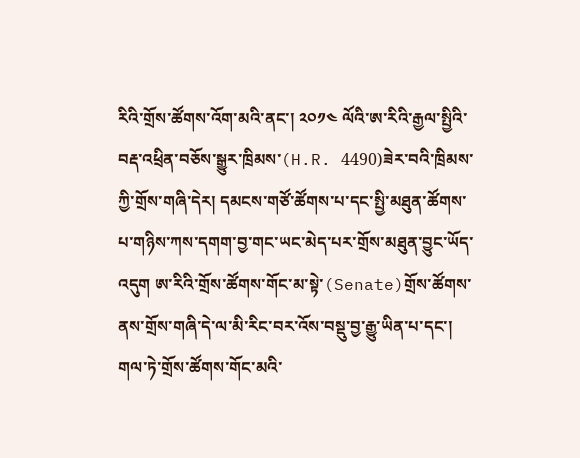རིའི་གྲོས་ཚོགས་འོག་མའི་ནང་། ༢༠༡༤ ལོའི་ཨ་རིའི་རྒྱལ་སྤྱིའི་བརྡ་འཕྲིན་བཅོས་སྒྱུར་ཁྲིམས་(H.R. 4490)ཟེར་བའི་ཁྲིམས་ཀྱི་གྲོས་གཞི་དེར། དམངས་གཙོ་ཚོགས་པ་དང་སྤྱི་མཐུན་ཚོགས་པ་གཉིས་ཀས་དགག་བྱ་གང་ཡང་མེད་པར་གྲོས་མཐུན་བྱུང་ཡོད་འདུག ཨ་རིའི་གྲོས་ཚོགས་གོང་མ་སྟེ་(Senate)གྲོས་ཚོགས་ནས་གྲོས་གཞི་དེ་ལ་མི་རིང་བར་འོས་བསྡུ་བྱ་རྒྱུ་ཡིན་པ་དང་། གལ་ཏེ་གྲོས་ཚོགས་གོང་མའི་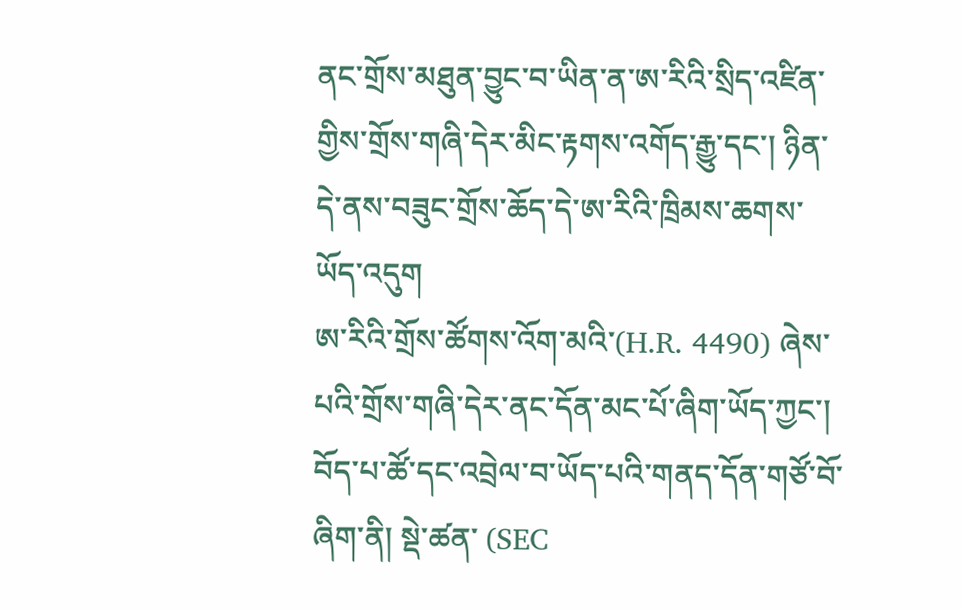ནང་གྲོས་མཐུན་བྱུང་བ་ཡིན་ན་ཨ་རིའི་སྲིད་འཛིན་གྱིས་གྲོས་གཞི་དེར་མིང་རྟགས་འགོད་རྒྱུ་དང་། ཉིན་དེ་ནས་བཟུང་གྲོས་ཆོད་དེ་ཨ་རིའི་ཁྲིམས་ཆགས་ཡོད་འདུག
ཨ་རིའི་གྲོས་ཚོགས་འོག་མའི་(H.R. 4490) ཞེས་པའི་གྲོས་གཞི་དེར་ནང་དོན་མང་པོ་ཞིག་ཡོད་ཀྱང་། བོད་པ་ཚོ་དང་འབྲེལ་བ་ཡོད་པའི་གནད་དོན་གཙོ་བོ་ཞིག་ནི། སྡེ་ཚན་ (SEC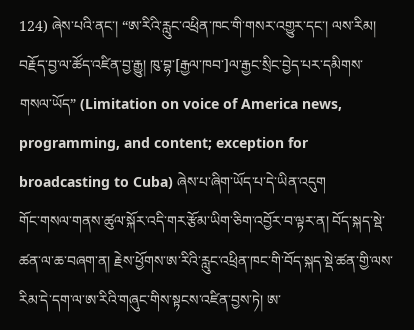124) ཞེས་པའི་ནང་། “ཨ་རིའི་རླུང་འཕྲིན་ཁང་གི་གསར་འགྱུར་དང་། ལས་རིམ། བརྗོད་བྱ་ལ་ཚོད་འཛིན་བྱ་རྒྱུ། ཁུ་བྷ་[རྒྱལ་ཁབ་]ལ་རྒྱང་སྲིང་བྱེད་པར་དམིགས་གསལ་ཡོད” (Limitation on voice of America news, programming, and content; exception for broadcasting to Cuba) ཞེས་པ་ཞིག་ཡོད་པ་དེ་ཡིན་འདུག
གོང་གསལ་གནས་ཚུལ་སྐོར་འདི་གར་རྩོམ་ཡིག་ཅིག་འབྱོར་བ་ལྟར་ན། བོད་སྐད་སྡེ་ཚན་ལ་ཆ་བཞག་ན། རྗེས་ཕྱོགས་ཨ་རིའི་རླུང་འཕྲིན་ཁང་གི་བོད་སྐད་སྡེ་ཚན་གྱི་ལས་རིམ་དེ་དག་ལ་ཨ་རིའི་གཞུང་གིས་སྟངས་འཛིན་བྱས་ཏེ། ཨ་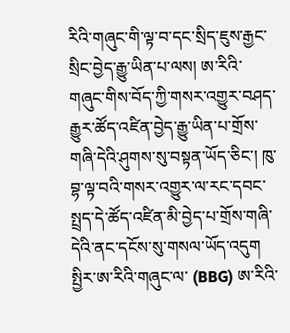རིའི་གཞུང་གི་ལྟ་བ་དང་སྲིད་ཇུས་རྒྱང་སྲིང་བྱེད་རྒྱུ་ཡིན་པ་ལས། ཨ་རིའི་གཞུང་གིས་བོད་ཀྱི་གསར་འགྱུར་བཤད་རྒྱུར་ཚོད་འཛིན་བྱེད་རྒྱུ་ཡིན་པ་གྲོས་གཞི་དེའི་ཤུགས་སུ་བསྟན་ཡོད་ཅིང་། ཁུ་བྷ་ལྟ་བའི་གསར་འགྱུར་ལ་རང་དབང་སྤྲད་དེ་ཚོད་འཛིན་མི་བྱེད་པ་གྲོས་གཞི་དེའི་ནང་དངོས་སུ་གསལ་ཡོད་འདུག
སྤྱིར་ཨ་རིའི་གཞུང་ལ་ (BBG) ཨ་རིའི་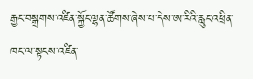རྒྱང་བསྒྲགས་འཛིན་སྐྱོང་ལྷན་ཚོགས་ཞེས་པ་དེས་ཨ་རིའི་རླུང་འཕྲིན་ཁང་ལ་སྟངས་འཛིན་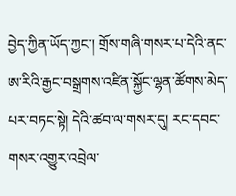བྱེད་ཀྱིན་ཡོད་ཀྱང་། གྲོས་གཞི་གསར་པ་དེའི་ནང་ཨ་རིའི་རྒྱང་བསྒྲགས་འཛིན་སྐྱོང་ལྷན་ཚོགས་མེད་པར་བཏང་སྟེ། དེའི་ཚབ་ལ་གསར་དུ། རང་དབང་གསར་འགྱུར་འབྲེལ་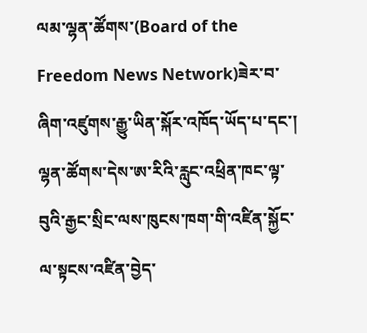ལམ་ལྷན་ཚོགས་(Board of the Freedom News Network)ཟེར་བ་ཞིག་འཛུགས་རྒྱུ་ཡིན་སྐོར་འཁོད་ཡོད་པ་དང་། ལྷན་ཚོགས་དེས་ཨ་རིའི་རླུང་འཕྲིན་ཁང་ལྟ་བུའི་རྒྱང་སྲིང་ལས་ཁུངས་ཁག་གི་འཛིན་སྐྱོང་ལ་སྟངས་འཛིན་བྱེད་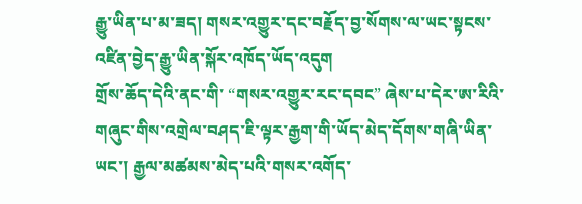རྒྱུ་ཡིན་པ་མ་ཟད། གསར་འགྱུར་དང་བརྗོད་བྱ་སོགས་ལ་ཡང་སྟངས་འཛིན་བྱེད་རྒྱུ་ཡིན་སྐོར་འཁོད་ཡོད་འདུག
གྲོས་ཆོད་དེའི་ནང་གི་ “གསར་འགྱུར་རང་དབང” ཞེས་པ་དེར་ཨ་རིའི་གཞུང་གིས་འགྲེལ་བཤད་ཇི་ལྟར་རྒྱག་གི་ཡོད་མེད་དོགས་གཞི་ཡིན་ཡང་། རྒྱལ་མཚམས་མེད་པའི་གསར་འགོད་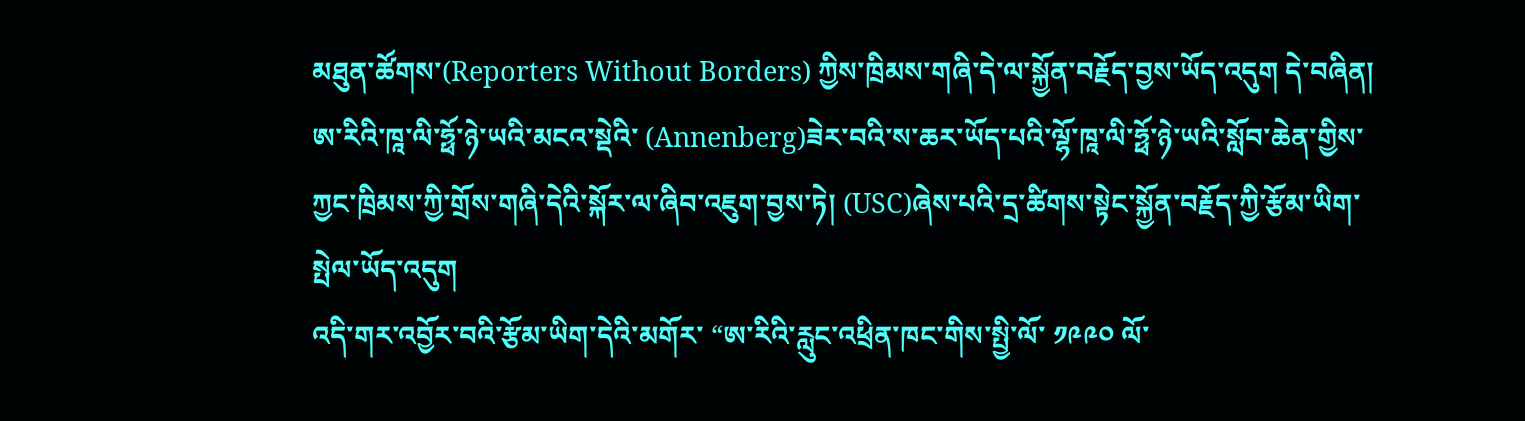མཐུན་ཚོགས་(Reporters Without Borders) ཀྱིས་ཁྲིམས་གཞི་དེ་ལ་སྐྱོན་བརྗོད་བྱས་ཡོད་འདུག དེ་བཞིན། ཨ་རིའི་ཁཱ་ལི་ཧྥོ་ཉེ་ཡའི་མངའ་སྡེའི་ (Annenberg)ཟེར་བའི་ས་ཆར་ཡོད་པའི་ལྷོ་ཁཱ་ལི་ཧྥོ་ཉེ་ཡའི་སློབ་ཆེན་གྱིས་ཀྱང་ཁྲིམས་ཀྱི་གྲོས་གཞི་དེའི་སྐོར་ལ་ཞིབ་འཇུག་བྱས་ཏེ། (USC)ཞེས་པའི་དྲ་ཚིགས་སྟེང་སྐྱོན་བརྗོད་ཀྱི་རྩོམ་ཡིག་སྤེལ་ཡོད་འདུག
འདི་གར་འབྱོར་བའི་རྩོམ་ཡིག་དེའི་མགོར་ “ཨ་རིའི་རླུང་འཕྲིན་ཁང་གིས་སྤྱི་ལོ་ ༡༩༩༠ ལོ་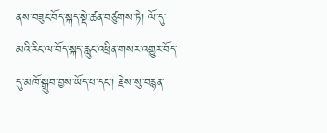ནས་བཟུང་བོད་སྐད་སྡེ་ཚན་བཙུགས་ཏེ། ལོ་དུ་མའི་རིང་ལ་བོད་སྐད་རླུང་འཕྲིན་གསར་འགྱུར་བོད་དུ་མཁོ་སྒྲུབ་བྱས་ཡོད་པ་དང་། རྗེས་སུ་བརྙན་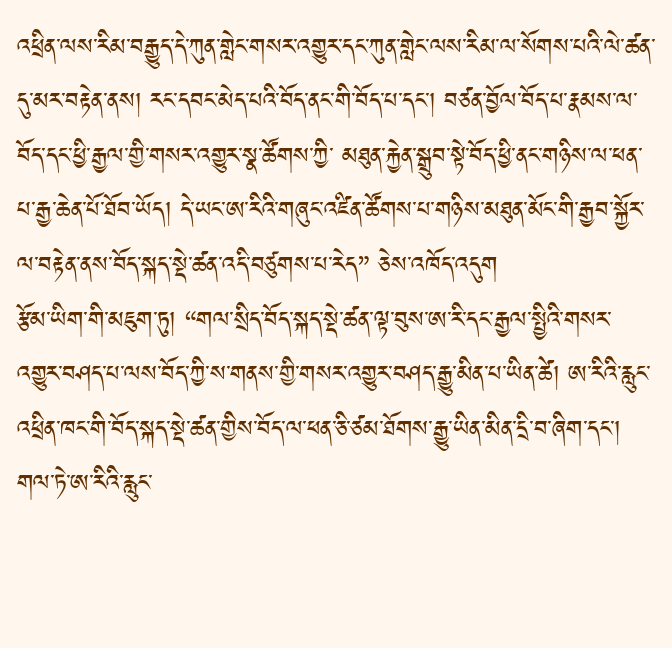འཕྲིན་ལས་རིམ་བརྒྱུད་དེ་ཀུན་གླེང་གསར་འགྱུར་དང་ཀུན་གླེང་ལས་རིམ་ལ་སོགས་པའི་ལེ་ཚན་དུ་མར་བརྟེན་ནས། རང་དབང་མེད་པའི་བོད་ནང་གི་བོད་པ་དང་། བཙན་བྱོལ་བོད་པ་རྣམས་ལ་བོད་དང་ཕྱི་རྒྱལ་གྱི་གསར་འགྱུར་སྣ་ཚོགས་ཀྱི་ མཐུན་རྐྱེན་སྒྲུབ་སྟེ་བོད་ཕྱི་ནང་གཉིས་ལ་ཕན་པ་རྒྱ་ཆེན་པོ་ཐོབ་ཡོད། དེ་ཡང་ཨ་རིའི་གཞུང་འཛིན་ཚོགས་པ་གཉིས་མཐུན་མོང་གི་རྒྱབ་སྐྱོར་ལ་བརྟེན་ནས་བོད་སྐད་སྡེ་ཚན་འདི་བཙུགས་པ་རེད” ཅེས་འཁོད་འདུག
རྩོམ་ཡིག་གི་མཇུག་ཏུ། “གལ་སྲིད་བོད་སྐད་སྡེ་ཚན་ལྟ་བུས་ཨ་རི་དང་རྒྱལ་སྤྱིའི་གསར་འགྱུར་བཤད་པ་ལས་བོད་ཀྱི་ས་གནས་གྱི་གསར་འགྱུར་བཤད་རྒྱུ་མིན་པ་ཡིན་ཚེ། ཨ་རིའི་རླུང་འཕྲིན་ཁང་གི་བོད་སྐད་སྡེ་ཚན་གྱིས་བོད་ལ་ཕན་ཅི་ཙམ་ཐོགས་རྒྱུ་ཡིན་མིན་དྲི་བ་ཞིག་དང་། གལ་ཏེ་ཨ་རིའི་རླུང་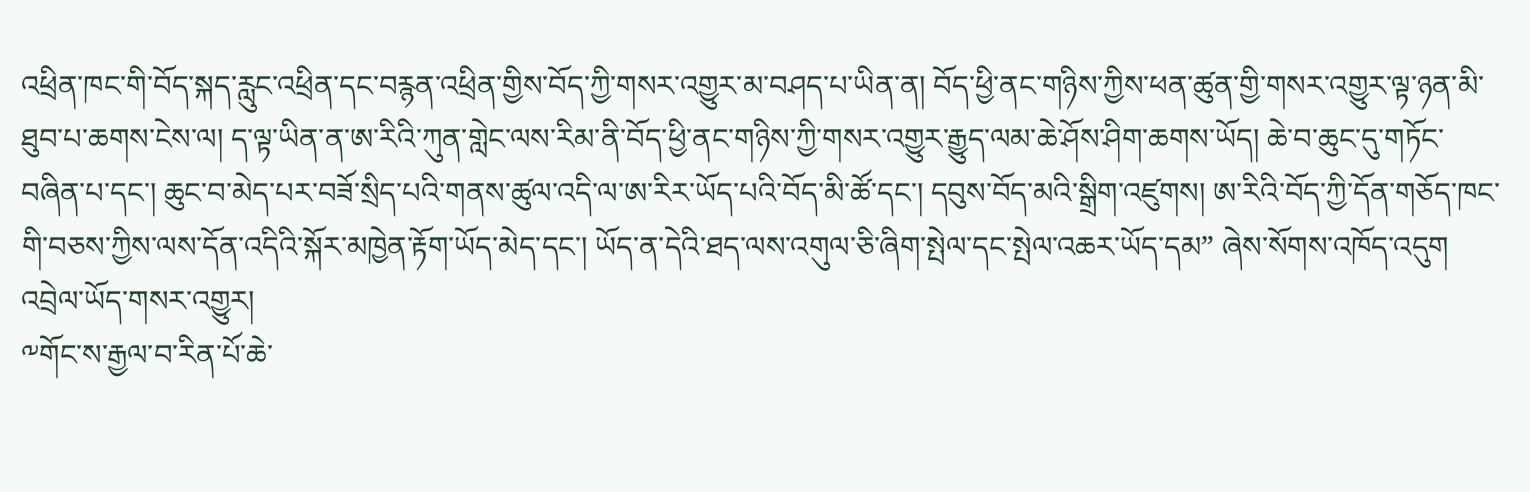འཕྲིན་ཁང་གི་བོད་སྐད་རླུང་འཕྲིན་དང་བརྙན་འཕྲིན་གྱིས་བོད་ཀྱི་གསར་འགྱུར་མ་བཤད་པ་ཡིན་ན། བོད་ཕྱི་ནང་གཉིས་ཀྱིས་ཕན་ཚུན་གྱི་གསར་འགྱུར་ལྟ་ཉན་མི་ཐུབ་པ་ཆགས་ངེས་ལ། ད་ལྟ་ཡིན་ན་ཨ་རིའི་ཀུན་གླེང་ལས་རིམ་ནི་བོད་ཕྱི་ནང་གཉིས་ཀྱི་གསར་འགྱུར་རྒྱུད་ལམ་ཆེ་ཤོས་ཤིག་ཆགས་ཡོད། ཆེ་བ་ཆུང་དུ་གཏོང་བཞིན་པ་དང་། ཆུང་བ་མེད་པར་བཟོ་སྲིད་པའི་གནས་ཚུལ་འདི་ལ་ཨ་རིར་ཡོད་པའི་བོད་མི་ཚོ་དང་། དབུས་བོད་མའི་སྒྲིག་འཛུགས། ཨ་རིའི་བོད་ཀྱི་དོན་གཅོད་ཁང་གི་བཅས་ཀྱིས་ལས་དོན་འདིའི་སྐོར་མཁྱེན་རྟོག་ཡོད་མེད་དང་། ཡོད་ན་དེའི་ཐད་ལས་འགུལ་ཅི་ཞིག་སྤེལ་དང་སྤེལ་འཆར་ཡོད་དམ” ཞེས་སོགས་འཁོད་འདུག
འབྲེལ་ཡོད་གསར་འགྱུར།
༸གོང་ས་རྒྱལ་བ་རིན་པོ་ཆེ་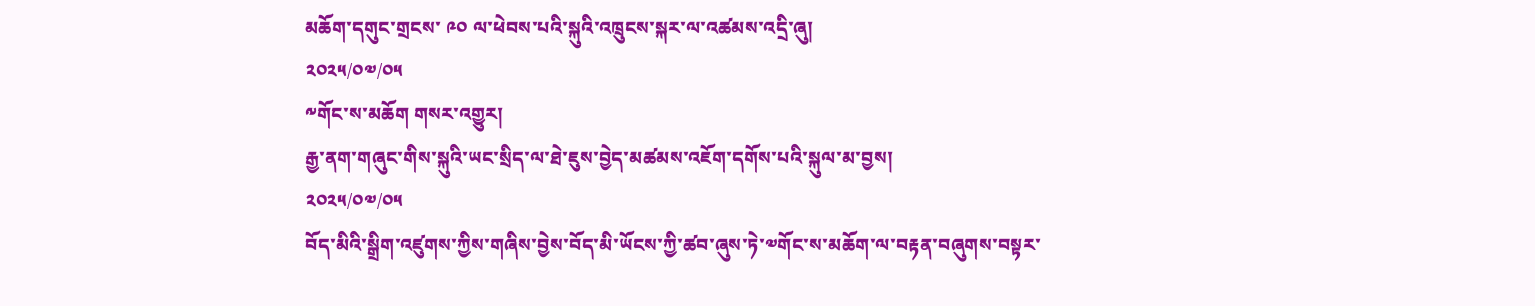མཆོག་དགུང་གྲངས་ ༩༠ ལ་ཕེབས་པའི་སྐུའི་འཁྲུངས་སྐར་ལ་འཚམས་འདྲི་ཞུ།
༢༠༢༥/༠༧/༠༥
༸གོང་ས་མཆོག གསར་འགྱུར།
རྒྱ་ནག་གཞུང་གིས་སྐུའི་ཡང་སྲིད་ལ་ཐེ་ཇུས་བྱེད་མཚམས་འཇོག་དགོས་པའི་སྐུལ་མ་བྱས།
༢༠༢༥/༠༧/༠༥
བོད་མིའི་སྒྲིག་འཛུགས་ཀྱིས་གཞིས་བྱེས་བོད་མི་ཡོངས་ཀྱི་ཚབ་ཞུས་ཏེ་༧གོང་ས་མཆོག་ལ་བརྟན་བཞུགས་བསྟར་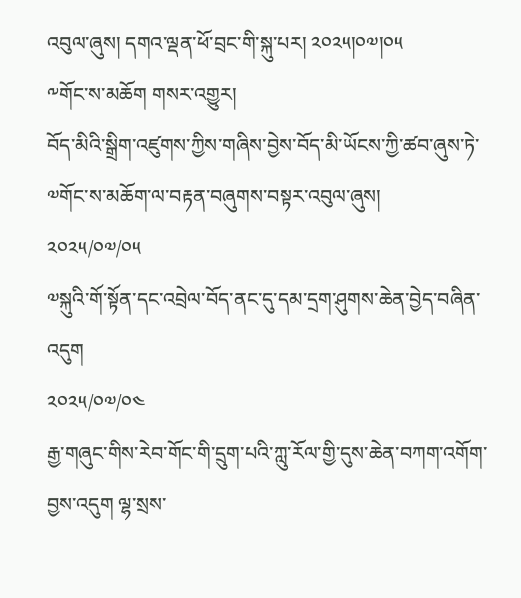འབུལ་ཞུས། དགའ་ལྡན་ཕོ་བྲང་གི་སྐུ་པར། ༢༠༢༥།༠༧།༠༥
༸གོང་ས་མཆོག གསར་འགྱུར།
བོད་མིའི་སྒྲིག་འཛུགས་ཀྱིས་གཞིས་བྱེས་བོད་མི་ཡོངས་ཀྱི་ཚབ་ཞུས་ཏེ་༧གོང་ས་མཆོག་ལ་བརྟན་བཞུགས་བསྟར་འབུལ་ཞུས།
༢༠༢༥/༠༧/༠༥
༧སྐུའི་གོ་སྟོན་དང་འབྲེལ་བོད་ནང་དུ་དམ་དྲག་ཤུགས་ཆེན་བྱེད་བཞིན་འདུག
༢༠༢༥/༠༧/༠༤
རྒྱ་གཞུང་གིས་རེབ་གོང་གི་དྲུག་པའི་ཀླུ་རོལ་གྱི་དུས་ཆེན་བཀག་འགོག་བྱས་འདུག ལྷ་སྲས་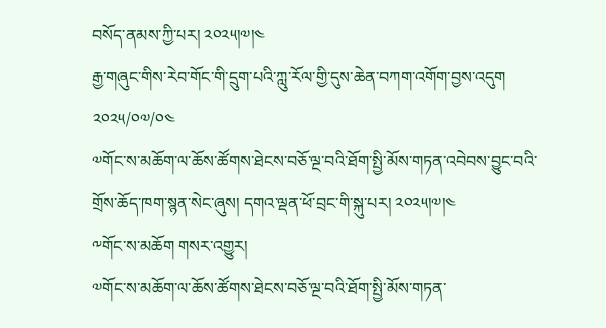བསོད་ནམས་ཀྱི་པར། ༢༠༢༥།༧།༤
རྒྱ་གཞུང་གིས་རེབ་གོང་གི་དྲུག་པའི་ཀླུ་རོལ་གྱི་དུས་ཆེན་བཀག་འགོག་བྱས་འདུག
༢༠༢༥/༠༧/༠༤
༧གོང་ས་མཆོག་ལ་ཆོས་ཚོགས་ཐེངས་བཅོ་ལྔ་བའི་ཐོག་སྤྱི་མོས་གཏན་འབེབས་བྱུང་བའི་གྲོས་ཆོད་ཁག་སྙན་སེང་ཞུས། དགའ་ལྡན་ཕོ་བྲང་གི་སྐུ་པར། ༢༠༢༥།༧།༤
༸གོང་ས་མཆོག གསར་འགྱུར།
༧གོང་ས་མཆོག་ལ་ཆོས་ཚོགས་ཐེངས་བཅོ་ལྔ་བའི་ཐོག་སྤྱི་མོས་གཏན་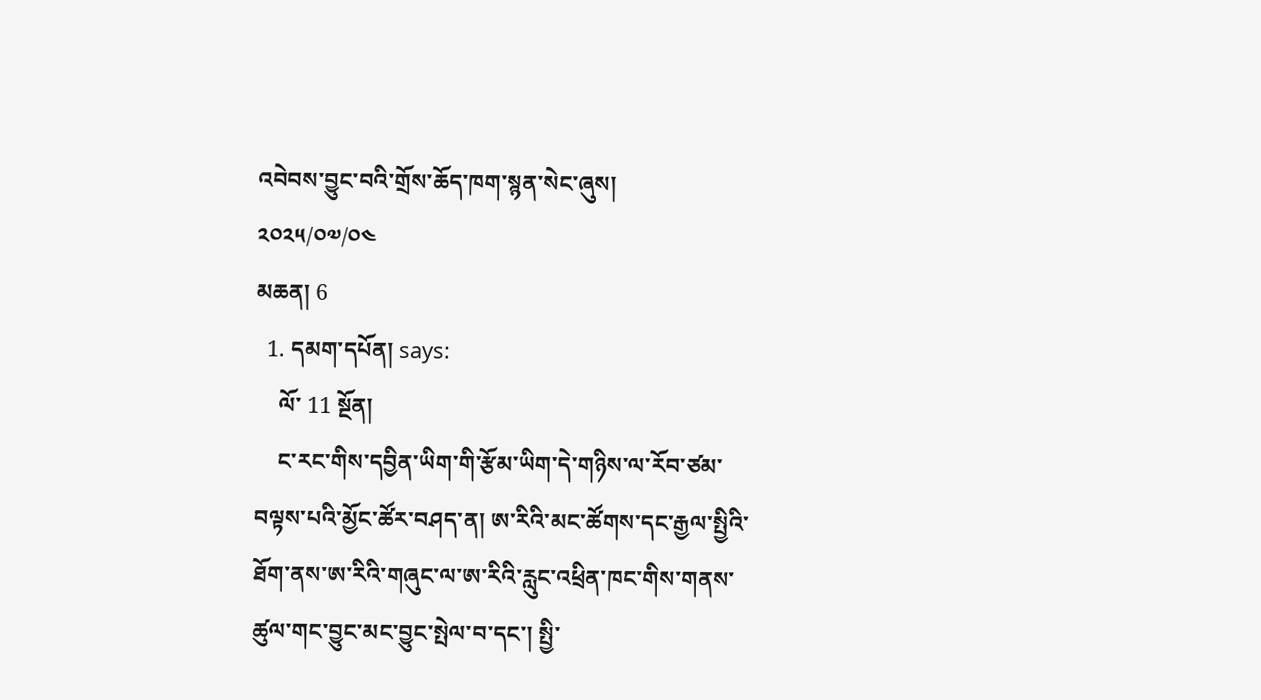འབེབས་བྱུང་བའི་གྲོས་ཆོད་ཁག་སྙན་སེང་ཞུས།
༢༠༢༥/༠༧/༠༤
མཆན། 6
  1. དམག་དཔོན། says:
    ལོ་ 11 སྔོན།
    ང་རང་གིས་དབྱིན་ཡིག་གི་རྩོམ་ཡིག་དེ་གཉིས་ལ་རོབ་ཙམ་བལྟས་པའི་མྱོང་ཚོར་བཤད་ན། ཨ་རིའི་མང་ཚོགས་དང་རྒྱལ་སྤྱིའི་ཐོག་ནས་ཨ་རིའི་གཞུང་ལ་ཨ་རིའི་རླུང་འཕྲིན་ཁང་གིས་གནས་ཚུལ་གང་བྱུང་མང་བྱུང་སྤེལ་བ་དང་། སྤྱི་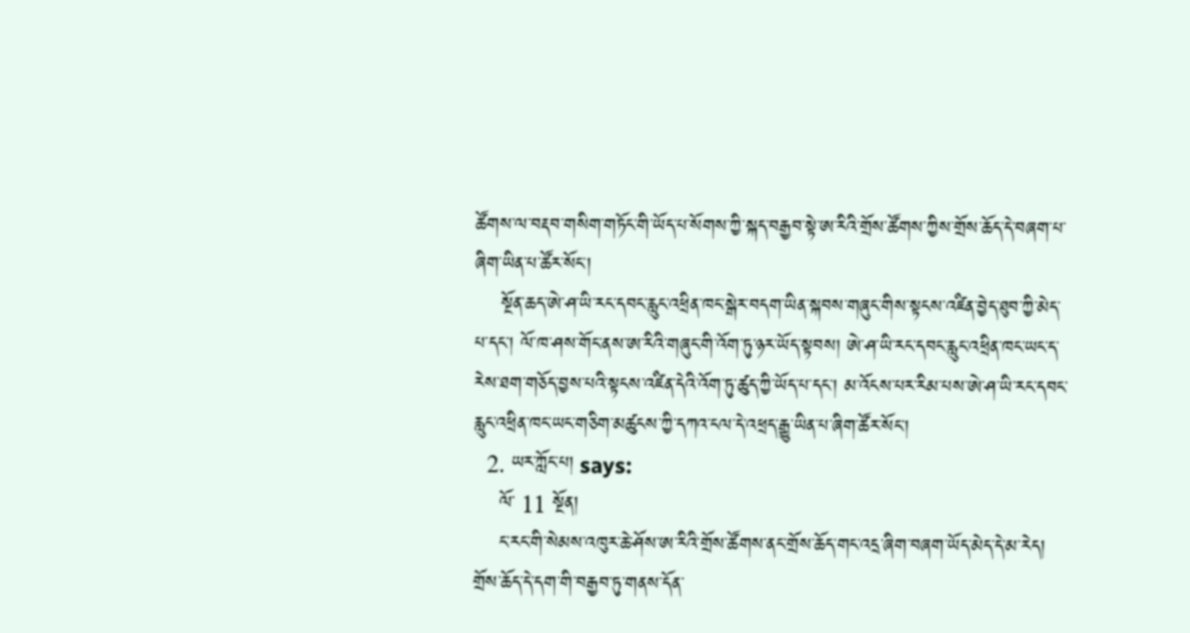ཚོགས་ལ་བརྡབ་གསིག་གཏོང་གི་ཡོད་པ་སོགས་ཀྱི་སྐད་བརྒྱབ་སྟེ་ཨ་རིའི་གྲོས་ཚོགས་ཀྱིས་གྲོས་ཆོད་དེ་བཞག་པ་ཞིག་ཡིན་པ་ཚོར་སོང་།
    སྔོན་ཆད་ཨེ་ཤ་ཡི་རང་དབང་རླུང་འཕྲིན་ཁང་སྒེར་བདག་ཡིན་སྐབས་གཞུང་གིས་སྟངས་འཛིན་བྱེད་ཐུབ་ཀྱི་མེད་པ་དང་། ལོ་ཁ་ཤས་གོང་ནས་ཨ་རིའི་གཞུང་གི་འོག་ཏུ་ཉར་ཡོད་སྟབས། ཨེ་ཤ་ཡི་རང་དབང་རླུང་འཕྲིན་ཁང་ཡང་ད་རེས་ཐག་གཅོད་བྱས་པའི་སྟངས་འཛིན་དེའི་འོག་ཏུ་ཚུད་ཀྱི་ཡོད་པ་དང་། མ་འོངས་པར་རིམ་པས་ཨེ་ཤ་ཡི་རང་དབང་རླུང་འཕྲིན་ཁང་ཡང་གཅིག་མཚུངས་ཀྱི་དཀའ་ངལ་དེ་འཕྲད་རྒྱུ་ཡིན་པ་ཞིག་ཚོར་སོང་།
  2. ཡར་ཀློང་པ། says:
    ལོ་ 11 སྔོན།
    ང་རང་གི་སེམས་འཁུར་ཆེ་ཤོས་ཨ་རིའི་གྲོས་ཚོགས་ནང་གྲོས་ཆོད་གང་འདྲ་ཞིག་བཞག་ཡོད་མེད་དེ་མ་རེད། གྲོས་ཆོད་དེ་དག་གི་བརྒྱབ་ཏུ་གནས་དོན་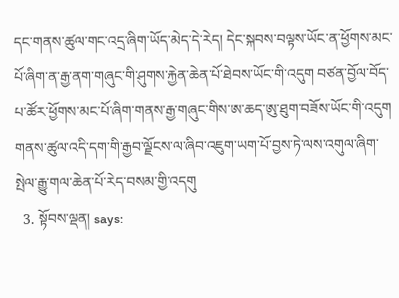དང་གནས་ཚུལ་གང་འདྲ་ཞིག་ཡོད་མེད་དེ་རེད། དེང་སྐབས་བལྟས་ཡོང་ན་ཕྱོགས་མང་པོ་ཞིག་ན་རྒྱ་ནག་གཞུང་གི་ཤུགས་རྐྱེན་ཆེན་པོ་ཐེབས་ཡོང་གི་འདུག བཙན་བྱོལ་བོད་པ་ཚོར་ཕྱོགས་མང་པོ་ཞིག་གནས་རྒྱ་གཞུང་གིས་ཨ་ཆད་ཨུ་ཐུག་བཟོས་ཡོང་གི་འདུག གནས་ཚུལ་འདི་དག་གི་རྒྱབ་ལྗོངས་ལ་ཞིབ་འཇུག་ཡག་པོ་བྱས་ཏེ་ལས་འགུལ་ཞིག་སྤེལ་རྒྱུ་གལ་ཆེན་པོ་རེད་བསམ་གྱི་འདགུ
  3. སྟོབས་ལྡན། says: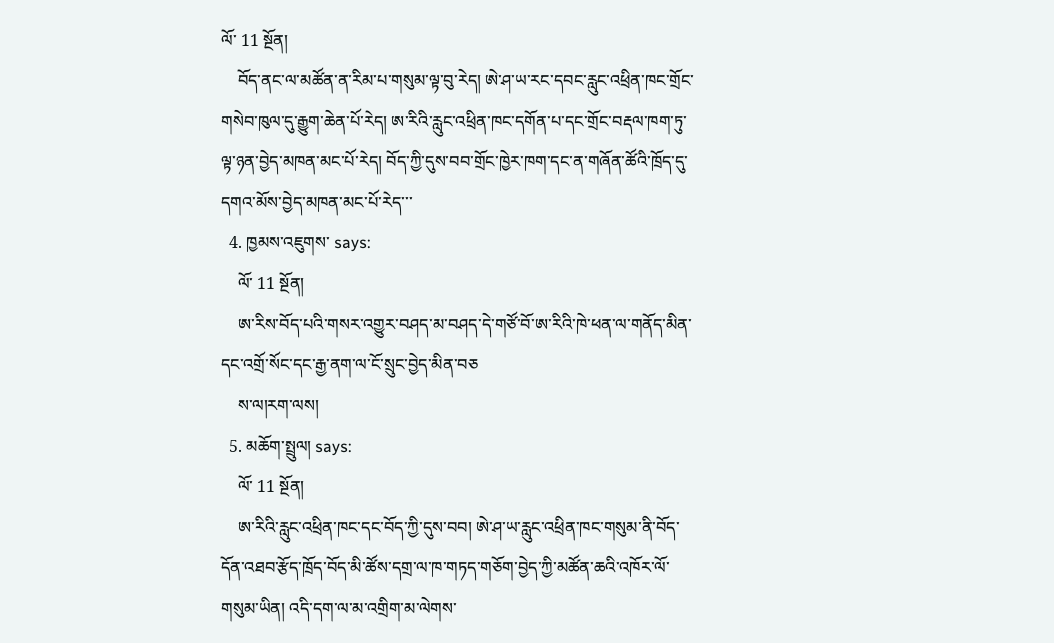ལོ་ 11 སྔོན།
    བོད་ནང་ལ་མཚོན་ན་རིམ་པ་གསུམ་ལྟ་བུ་རེད། ཨེ་ཤ་ཡ་རང་དབང་རླུང་འཕྲིན་ཁང་གྲོང་གསེབ་ཁུལ་དུ་རྒྱུག་ཆེན་པོ་རེད། ཨ་རིའི་རླུང་འཕྲིན་ཁང་དགོན་པ་དང་གྲོང་བརྡལ་ཁག་ཏུ་ལྟ་ཉན་བྱེད་མཁན་མང་པོ་རེད། བོད་ཀྱི་དུས་བབ་གྲོང་ཁྱེར་ཁག་དང་ན་གཞོན་ཚོའི་ཁྲོད་དུ་དགའ་མོས་བྱེད་མཁན་མང་པོ་རེད་་་
  4. ཁྱམས་འཇུགས་ says:
    ལོ་ 11 སྔོན།
    ཨ་རིས་བོད་པའི་གསར་འགྱུར་བཤད་མ་བཤད་དེ་གཙོ་བོ་ཨ་རིའི་ཁེ་ཕན་ལ་གནོད་མིན་དང་འགྲོ་སོང་དང་རྒྱ་ནག་ལ་ངོ་སྲུང་བྱེད་མིན་བཅ
    ས་ལ།རག་ལས།
  5. མཆོག་སྤྲུལ། says:
    ལོ་ 11 སྔོན།
    ཨ་རིའི་རླུང་འཕྲིན་ཁང་དང་བོད་ཀྱི་དུས་བབ། ཨེ་ཤ་ཡ་རླུང་འཕྲིན་ཁང་གསུམ་ནི་བོད་དོན་འཐབ་རྩོད་ཁྲོད་བོད་མི་ཚོས་དགྲ་ལ་ཁ་གཏད་གཅོག་བྱེད་ཀྱི་མཚོན་ཆའི་འཁོར་ལོ་གསུམ་ཡིན། འདི་དག་ལ་མ་འགྲིག་མ་ལེགས་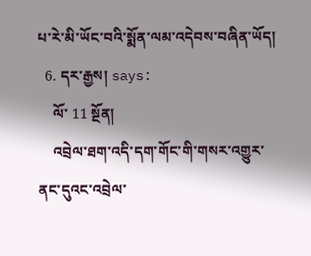པ་རེ་མི་ཡོང་བའི་སྨོན་ལམ་འདེབས་བཞིན་ཡོད།
  6. དར་རྒྱས། says:
    ལོ་ 11 སྔོན།
    འབྲེལ་ཐག་འདི་དག་གོང་གི་གསར་འགྱུར་ནང་དུའང་འབྲེལ་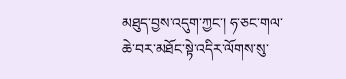མཐུད་བྱས་འདུག་ཀྱང་། ཧ་ཅང་གལ་ཆེ་བར་མཐོང་སྟེ་འདིར་ལོགས་སུ་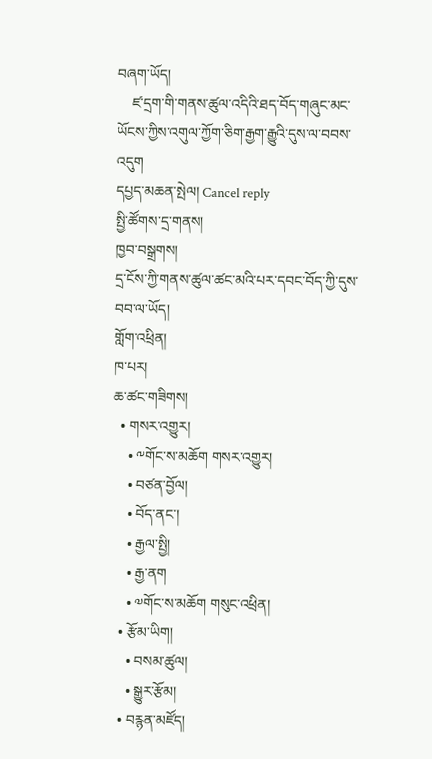བཞག་ཡོད།
    ཛ་དྲག་གི་གནས་ཚུལ་འདིའི་ཐད་བོད་གཞུང་མང་ཡོངས་ཀྱིས་འགུལ་ཀྱོག་ཅིག་རྒྱག་རྒྱུའི་དུས་ལ་བབས་འདུག
དཔྱད་མཆན་སྤེལ། Cancel reply
སྤྱི་ཚོགས་དྲ་གནས།
ཁྱབ་བསྒྲགས།
དྲ་ངོས་ཀྱི་གནས་ཚུལ་ཚང་མའི་པར་དབང་བོད་ཀྱི་དུས་བབ་ལ་ཡོད།
གློག་འཕྲིན།
ཁ་པར།
ཆ་ཚང་གཟིགས།
  • གསར་འགྱུར།
    • ༸གོང་ས་མཆོག གསར་འགྱུར།
    • བཙན་བྱོལ།
    • བོད་ནང་།
    • རྒྱལ་སྤྱི།
    • རྒྱ་ནག
    • ༧གོང་ས་མཆོག གསུང་འཕྲིན།
  • རྩོམ་ཡིག།
    • བསམ་ཚུལ།
    • སྒྱུར་རྩོམ།
  • བརྙན་མཛོད།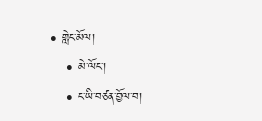• གླེང་མོལ།
    • མེ་ལོང་།
    • ང་ཡི་བཙན་བྱོལ་བ།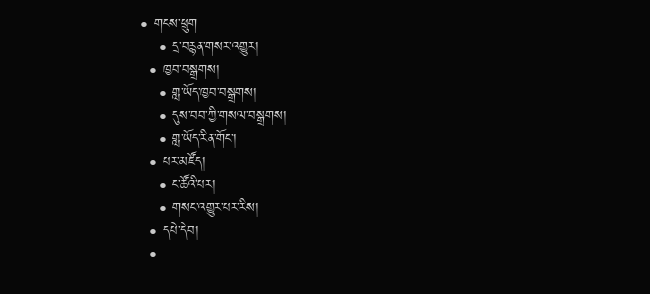• གངས་ཕྲུག
    • དྲ་བརྙན་གསར་འགྱུར།
  • ཁྱབ་བསྒྲགས།
    • གླ་ཡོད་ཁྱབ་བསྒྲགས།
    • དུས་བབ་ཀྱི་གསལ་བསྒྲགས།
    • གླ་ཡོད་རིན་གོང་།
  • པར་མཛོད།
    • ང་ཚོའི་པར།
    • གསང་འགྱུར་པར་རིས།
  • དཔེ་དེབ།
  •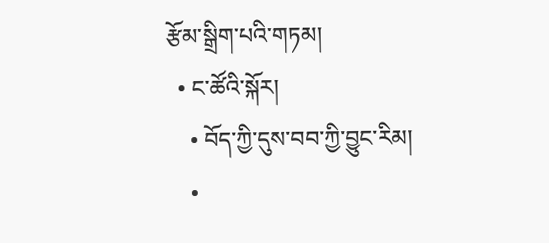རྩོམ་སྒྲིག་པའི་གཏམ།
  • ང་ཚོའི་སྐོར།
    • བོད་ཀྱི་དུས་བབ་ཀྱི་བྱུང་རིམ།
    •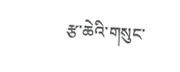རྩ་ཆེའི་གསུང་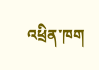འཕྲིན་ཁག